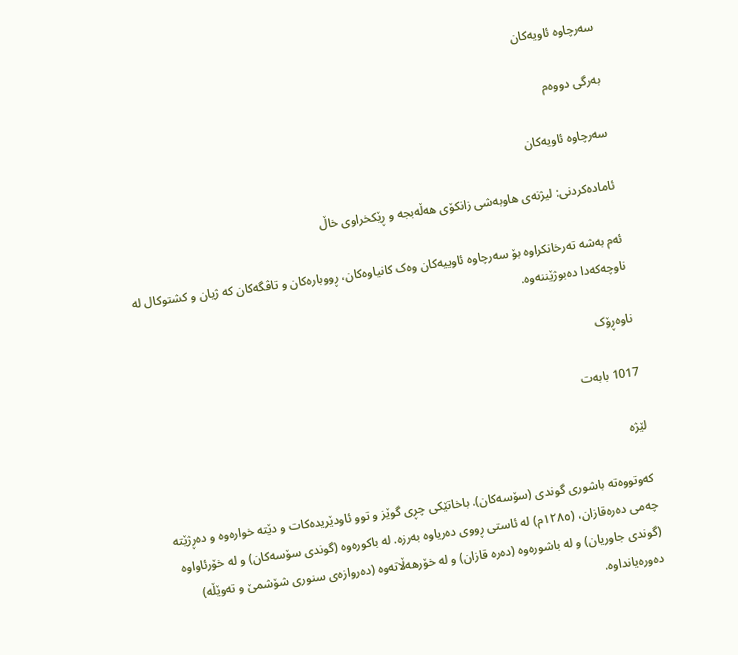سەرچاوە ئاویەکان

بەرگی دووەم

سەرچاوە ئاویەکان

ئامادەکردنی: لیژنه‌ی هاوبه‌شی زانكۆی هه‌ڵه‌بجه‌ و ڕێكخراوی خاڵ

ئەم بەشە تەرخانکراوە بۆ سەرچاوە ئاوییەکان وەک کانیاوەکان، ڕووبارەکان و تاڤگەکان کە ژیان و کشتوکال لە ناوچەکەدا دەبوژێننەوە.

ناوەڕۆک

1017 بابەت

لێژە

کەوتووەتە باشوری گوندی (سۆسەکان). باخاتێکی چڕی گوێز و توو ئاودێریدەکات و دێتە خوارەوە و دەڕژێتە چەمی دەرەقازان، (١٢٨٥م) لە ئاستی ڕووی دەریاوە بەرزە. لە باکورەوە (گوندی سۆسەکان) و لە خۆرئاواوە (گوندی جاوریان) و لە باشورەوە (دەرە قازان) و لە خۆرهەڵاتەوە (دەروازەی سنوری شۆشمێ و تەوێڵە) دەورەیانداوە.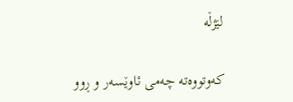لێژڵە

کەوتووەتە چەمی ئاوێسەر و ڕوو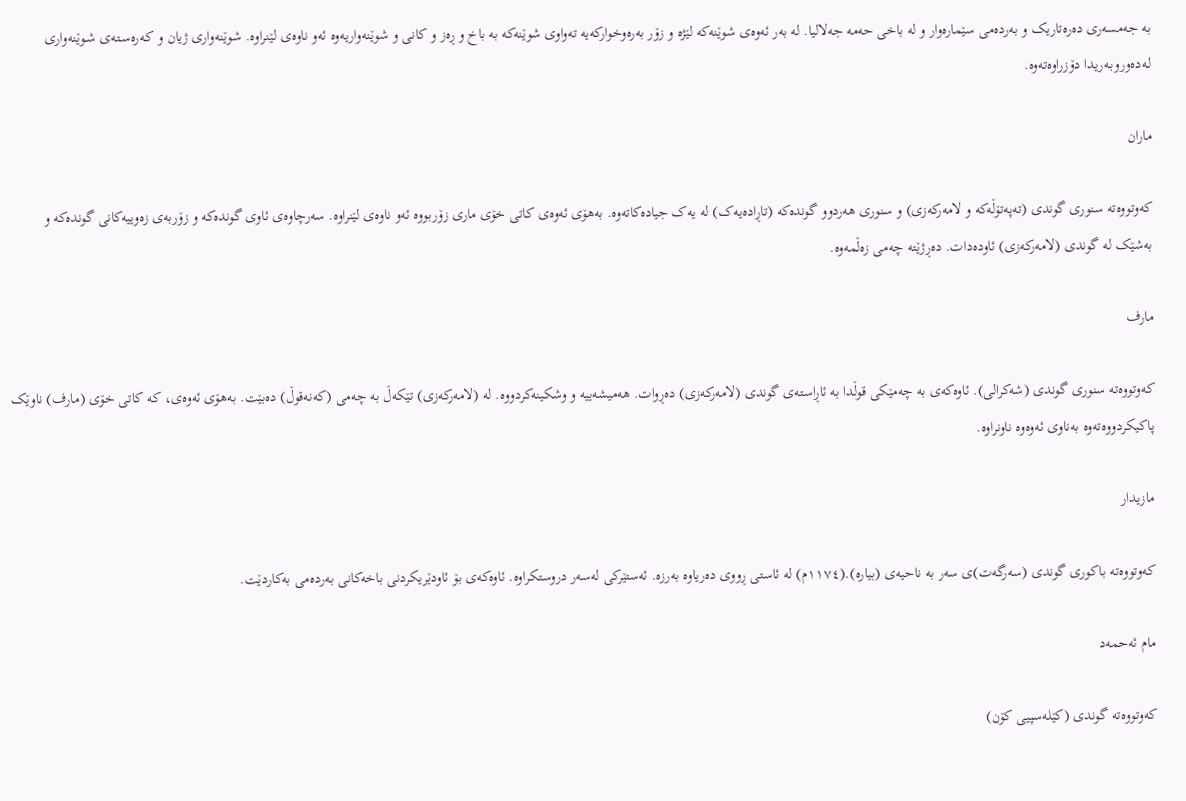بە جەمسەری دەرەتاریک و بەردەمی سێمارەوار و لە باخی حەمە جەلالیا. لە بەر ئەوەی شوێنەکە لێژە و زۆر بەرەوخوارکەیە تەواوی شوێنەکە بە باخ و ڕەز و کانی و شوێنەواریەوە ئەو ناوەی لێنراوە. شوێنەواری ژیان و کـەرەسـتەی شـوێنەواری لـەدەوروبـەریدا دۆزراوەتەوە.

ماران

کەوتووەتە سنوری گوندی (تەپەتۆڵەکە و لامەرکەزی) و سنوری هەردوو گوندەکە (تاڕادەیەک) لە یەک جیادەکاتەوە. بەهۆی ئەوەی کاتی خۆی ماری زۆربووە ئەو ناوەی لێنراوە. سەرچاوەی ئاوی گوندەکە و زۆربەی زەوییەکانی گوندەکە و بەشێک لە گوندی (لامەرکەزی) ئاودەدات. دەڕژێتە چەمی زەڵمەوە.

مارف

کەوتووەتە سنوری گوندی (شەکرالی). ئاوەکەی بە چەمێکی قوڵدا بە ئاڕاستەی گوندی (لامەرکەزی) دەڕوات. هەمیشەییە و وشکینەکردووە. لە (لامەرکەزی) تێکەڵ بە چەمی (کەنەقوڵ) دەبێت. بەهۆی ئەوەی، کە کاتی خۆی (مارف) ناوێک پاکیکردووەتەوە بەناوی ئەوەوە ناونراوە.

مازیدار

کەوتووەتە باکوری گوندی (سەرگەت)ی سەر بە ناحیەی (بیارە).(١١٧٤م) لە ئاستی ڕووی دەریاوە بەرزە. ئەستێرکی لەسەر دروستکراوە. ئاوەکەی بۆ ئاودێریکردنی باخەکانی بەردەمی بەکاردێت.

مام ئەحمەد

کەوتووەتە‌ گوندى (کێلەسپیى کۆن)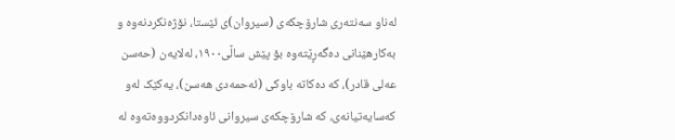لەناو سەنتەرى شارۆچکەی (سيروان)ى ئێستا، نۆژەنکردنەوە و بەکارهێنانی دەگەڕێتەوە بۆ پێش ساڵی١٩٠٠، لەلایەن (حەسن عەلی قادر)، کە دەکاتە باوکی (ئەحمەدی هەسن)، یەکێک لەو کەسایەتیانەی، کە شارۆچکەی سیروانی ئاوەدانکردووەتەوە لە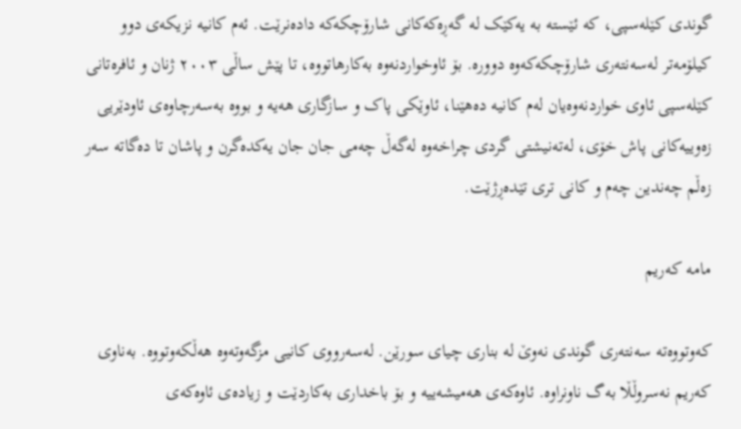گوندی کێلەسپی، کە ئێستە بە یەکێک لە گەڕەکەکانی شارۆچکەکە دادەنرێت. ئەم کانیە نزیکەی دوو کیلۆمەتر لەسەنتەری شارۆچکەکەوە دوورە. بۆ ئاوخواردنەوە بەکارهاتووە‌، تا پێش ساڵی ٢٠٠٣ ژنان و ئافرەتانی کێلەسپی ئاوی خواردنەوەیان لەم کانیە دەهێنا، ئاوێکی پاک و سازگاری هەیە و بووە بەسەرچاوەی ئاودێریی زەوییەکانی پاش خۆی، لەتەنیشتی گردی چراخەوە لەگەڵ چەمی جان جان یەکدەگرن و پاشان تا دەگاتە سەر زەڵم چەندین چەم و کانی تری تێدەڕژێت.

مامە کەریم

کەوتووەتە سەنتەری گوندی نەوێ لە بناری چیای سورێن. لەسەرووی کانیی مزگەوتەوە هەڵکەوتووە. بەناوی کەریم نەسروڵڵا بەگ ناونراوە. ئاوەکەی هەمیشەییە و بۆ باخداری بەکاردێت و زیادەی ئاوەکەی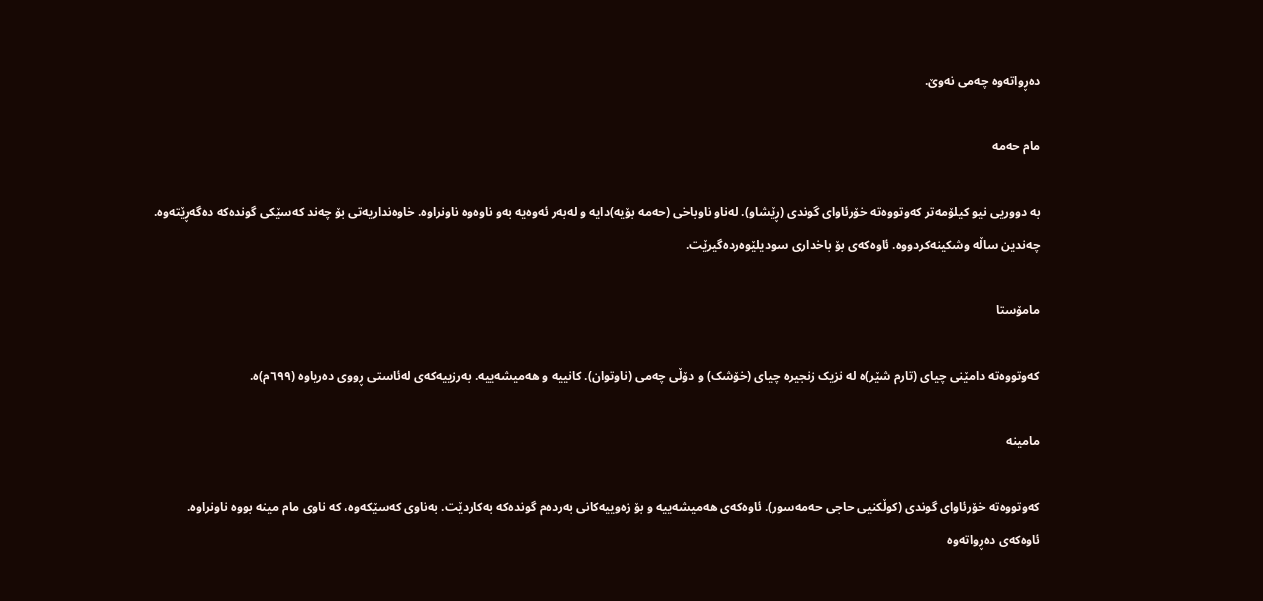دەڕواتەوە چەمی نەوێ.

مام حەمە

بە دووریی نیو کیلۆمەتر کەوتووەتە خۆرئاوای گوندی (ڕێشاو). لەناو ناوباخی (حەمە بۆیە)دایە و لەبەر ئەوەیە بەو ناوەوە ناونراوە. خاوەنداریەتی بۆ چەند کەسێکی گوندەکە دەگەڕێتەوە. چەندین ساڵە وشکینەکردووە. ئاوەکەی بۆ باخداری سودیلێوەردەگیرێت.

مامۆستا

کەوتووەتە‌ ‌دامێنى چياى (تارم شێر)ە لە نزيک زنجيرە چياى (خۆشک) و دۆڵى چەمى (ناوتوان). کانییە و هەمیشەییە. بەرزيیەکەى لەئاستى ڕووى دەرياوە (٦٩٩م)ە.

مامینە

کەوتووەتە خۆرئاوای گوندی (کوڵکنیی حاجی حەمەسور). ئاوەکەی هەمیشەییە و بۆ زەوییەکانی بەردەم گوندەکە بەکاردێت. بەناوی کەسێکەوە، کە ناوی مام مینە بووە ناونراوە. ئاوەکەی دەڕواتەوە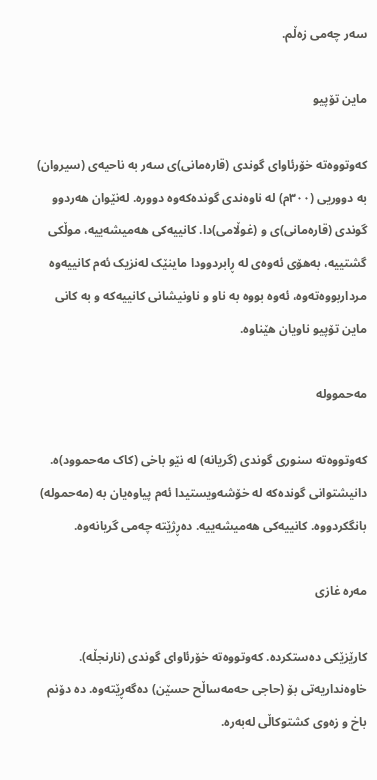سەر چەمی زەڵم.

ماين تۆپيو

کەوتووەتە خۆرئاوای گوندى (قارەمانی)ی سەر بە ناحیەی (سیروان) بە دووریی (٣٠٠م) لە ناوەندی گوندەکەوە دوورە. لەنێوان هەردوو گوندى (قارەمانى)ی و (غوڵامی)دا. کانيیەکى هەميشەييە، موڵکى گشتييە، بەهۆى ئەوەى لە ڕابردوودا ماينێک لەنزيک ئەم کانيیەوە‌ مرداربووەتەوە، ئەوە بووە بە ناو و ناونيشانى کانيیەکە و بە کانى ماين تۆپيو ناويان هێناوە.

مەحموولە

کەوتووەتە سنوری گوندی (گریانە) لە نێو باخی (کاک مەحموود)ە. دانیشتوانی گوندەکە لە خۆشەویستیدا ئەم پیاوەیان بە (مەحمولە) بانگکردووە. کانییەکی هەمیشەییە. دەڕژێتە چەمی گریانەوە.

مەرە غازی

کارێزێکی دەستکردە. کەوتووەتە خۆرئاوای گوندی (نارنجڵە). خاوەنداریەتی بۆ (حاجی حەمەساڵح حسێن) دەگەڕێتەوە. دە دۆنم باخ و زەوی کشتوکاڵی لەبەرە.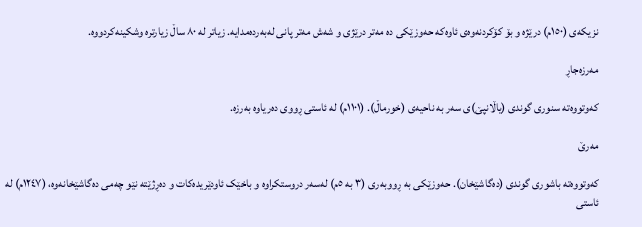نزیکەی (١٥٠م) درێژە و بۆ کۆکردنەوەى ئاوەکە حەوزێکى دە مەتر درێژى و شەش مەتر پانى لەبەردەمدایە. زیاتر لە ٨٠ ساڵ زیارترە وشکینەکردووە.

مەرزەجاڕ

کەوتووەتە سنوری گوندی (یاڵانپێ)ى سەر بە ناحیەی (خورماڵ). (١١٠١م) لە ئاستی ڕووی دەریاوە بەرزە.

مەرێ

کەوتووەتە باشوری گوندی (دەگاشێخان). حەوزێکی بە ڕووبەری (٣ بە ٥م) لەسەر دروستکراوە و باخێک ئاودێریدەکات و دەڕژێتە نێو چەمی دەگاشێخانەوە، (١٢٤٧م) لە ئاستی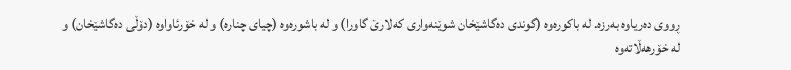ڕووی دەریاوە بەرزە. لە باکورەوە (گوندی دەگاشێخان شوێنەواری کەلارێ گاورا) و لە باشورەوە (چیای چنارە) و لە خۆرئاواوە (دۆڵی دەگاشێخان) و لە خۆرهەڵاتەوە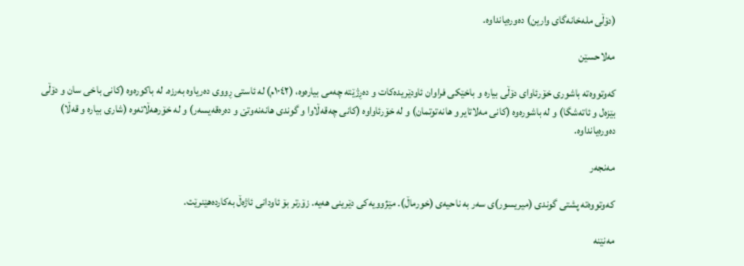(دۆڵی ملەخانەگای وارین) دەورەیانداوە.

مەلاحسێن

کەوتووەتە باشوری خۆرئاوای دۆڵی بیارە و باخێکی فراوان ئاودێریدەکات و دەڕژێتە چەمی بیارەوە، (١٠٤٢م) لە ئاستی ڕووی دەریاوە بەرزە. لە باکورەوە (کانی باخی سان و دۆڵی بێزەل و ئاتەشگا) و لە باشورەوە (کانی مەلاتایر و هانەتوتمان) و لە خۆرئاواوە (کانی چەقەڵاوا و گوندی هانەنەوتێ و دەرەقەیسەر) و لە خۆرهەڵاتەوە (شاری بیارە و قەڵا) دەورەیانداوە.

مەنجەر

کەوتووەتە پشتی گوندی (میریسور)ی سەر بە ناحیەی (خورماڵ). مێژوویەکی دێرینی هەیە. زۆرتر بۆ ئاودانی ئاژەڵ بەکاردەهێنرێت.

مەنێنە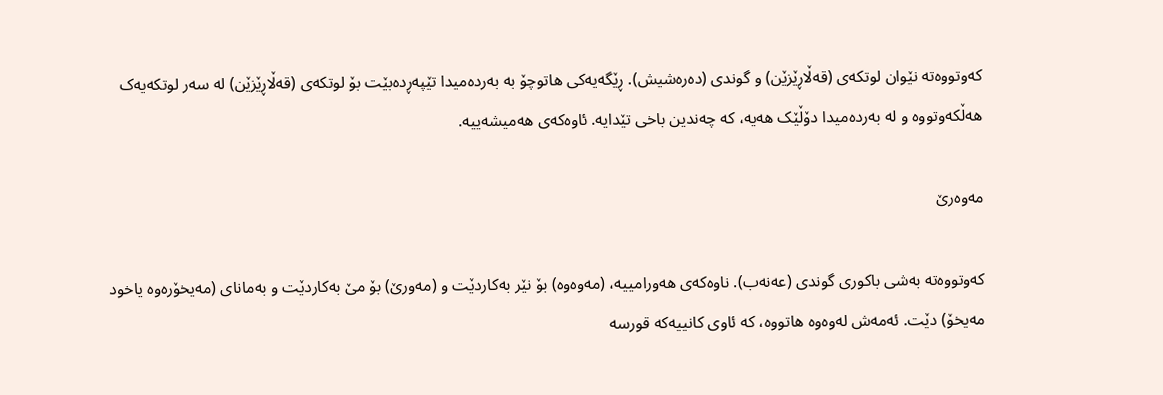کەوتووەتە نێوان لوتکەی (قەڵاڕێزێن) و گوندی (دەرەشیش). ڕێگەیەکی هاتوچۆ بە بەردەمیدا تێپەڕدەبێت بۆ لوتکەی (قەڵاڕێزێن) لە سەر لوتکەیەک هەڵکەوتووە و لە بەردەمیدا دۆڵێک هەیە، کە چەندین باخی تێدایە. ئاوەکەی هەمیشەییە.

مەوەرێ

کەوتووەتە بەشى باکورى گوندى (عەنەب). ناوەکەى هەورامييە، (مەوەوە) بۆ نێر بەکاردێت و (مەورێ) بۆ مێ بەکاردێت و بەماناى (مەیخۆرەوە ياخود مەيخۆ) دێت. ئەمەش لەوەوە هاتووه،‌ کە ئاوى کانييەکە قورسە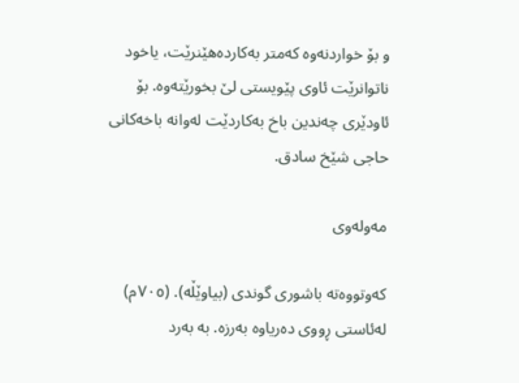و بۆ خواردنەوە کەمتر بەکاردەهێنرێت، ياخود ناتوانرێت ئاوى پێويستى لێ بخورێتەوە. بۆ ئاودێری چەندین باخ بەکاردێت لەوانە باخەکانی حاجی شێخ سادق.

مەولەوى

کەوتووەتە باشورى گوندى (بياوێڵە). (٧٠٥م) لەئاستى ڕووى دەرياوە بەرزە. بە ‌بەرد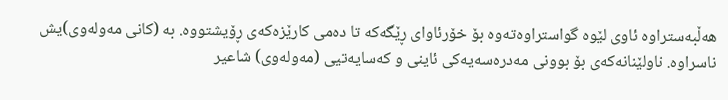هەڵبەستراوە ئاوی لێوە گواستراوەتەوە بۆ خۆرئاواى ڕێگەکە تا دەمى کارێزەکە‌ی ڕۆیشتووە. بە (کانى مەولەوى)یش ناسراوە. ناولێنانەکەی بۆ بوونی مەدرەسەيەکى ئاینی و کەسایەتیی (مەولەوى) شاعير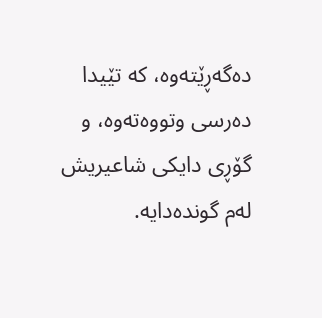دەگەڕێتەوه، کە‌ تێیدا دەرسى وتووەتەوە، و گۆڕى دايکی شاعیریش لەم گوندەدايه.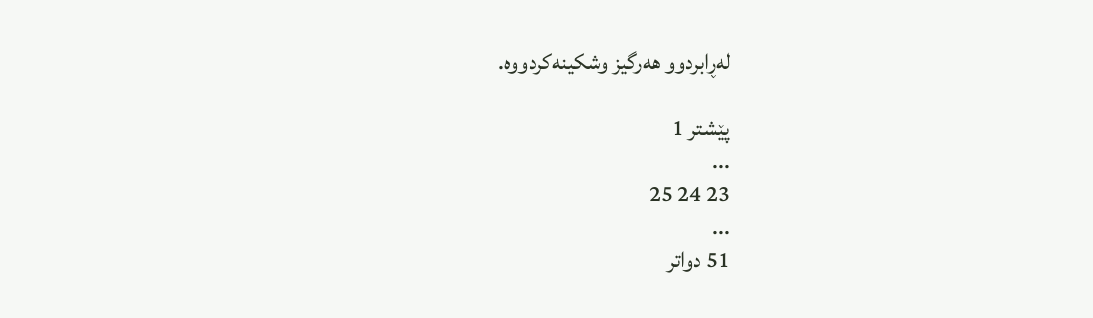لەڕابردوو هەرگيز وشکینەکردووە.

پێشتر 1
...
23 24 25
...
51 دواتر